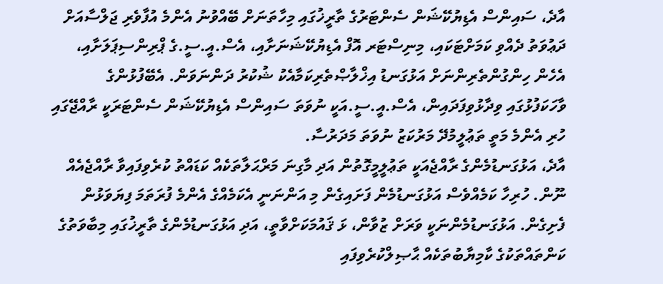އާދެ، ސައިންސް އެޑިޔުކޭޝަން ސެންޓަރުގެ ތާރީޚުގައި މިހާތަނަށް ބޭއްވުނު އެންމެ އުފާވެރި ޖަލްސާއަށް ދަޢުވަތު ދެއްވި ކަމަށްޓަކައި، މިނިސްޓަރ އޮފް އެޑިޔުކޭޝަނަށާއި، އެސް.އީ.ސީ.ގެ ޕްރިންސިޕަލަށާއި، އެހެން ހިންގުންތެރިންނަށް އަޅުގަނޑު އިޚްލާޞްތެރިކަމާއެކު ޝުކުރު ދަންނަވަން. އެބޭފުޅުންގެ ވާހަކަފުޅުގައި ވިދާޅުވިފަދައިން، އެސް.އީ.ސީ.އަކީ ނުވަތަ ސައިންސް އެޑިޔުކޭޝަން ސެންޓަރަކީ ރާއްޖޭގައި ހުރި އެންމެ މަތީ ތަޢުލީމުދޭ މަރުކަޒު ނުވަތަ މަދަރުސާ.
އާދެ، އަޅުގަނޑުމެންގެ ރާއްޖެއަކީ ތަޢުލީމީގޮތުން އަދި މާގިނަ މަރްޙަލާތަކެއް ކަޑައްތު ކުރެވިފައިވާ ރާއްޖެއެއް ނޫން. ހުރިހާ ކަމެއްވެސް އަޅުގަނޑުމެން ފަށައިގެން މި އަންނަނީ އެކަމެއްގެ އެންމެ ފުރަތަމަ ފިޔަވަޅުން ފެށިގެން. އަޅުގަނޑުމެންނަކީ ވަރަށް ޒުވާން، ޅަ ޤައުމަކަށްވާތީ، އަދި އަޅުގަނޑުމެންގެ ތާރީޚުގައި މިބާވަތުގެ ކަންތައްތަކުގެ ކާމިޔާބުތަކެއް ޙާޞިލްކުރެވިފައި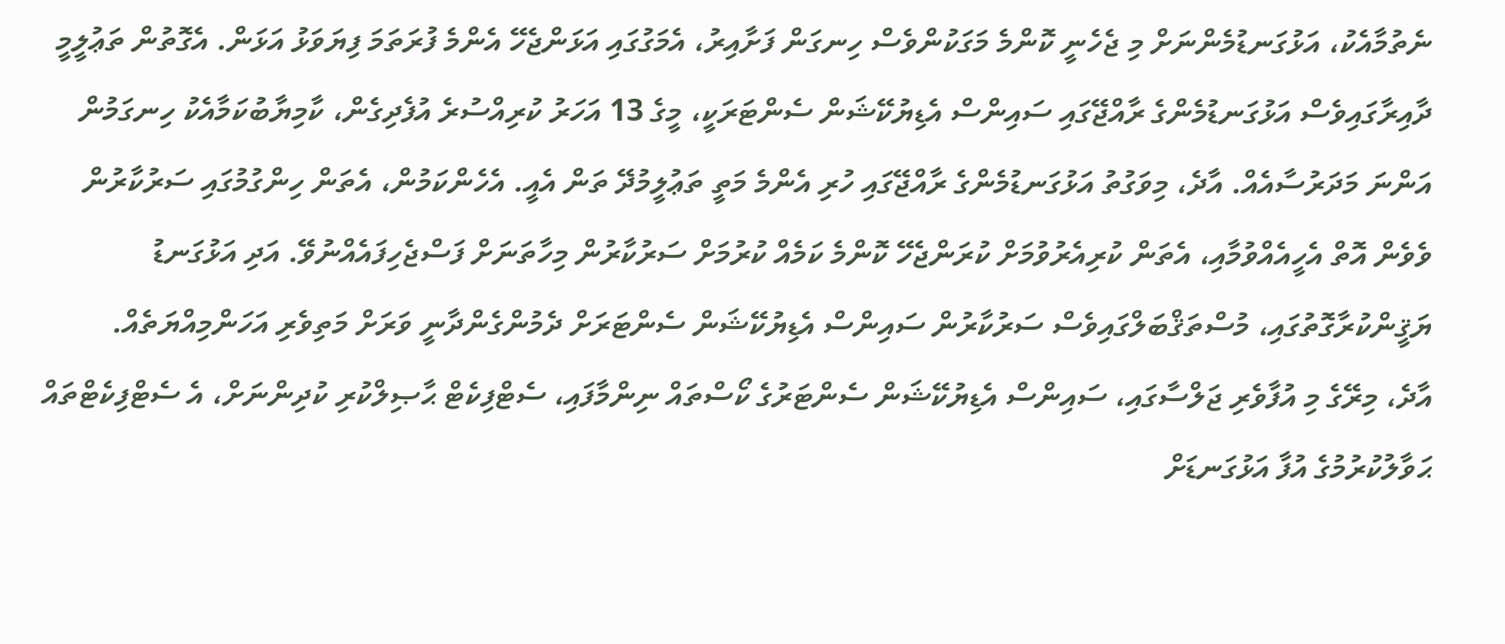ނެތުމާއެކު، އަޅުގަނޑުމެންނަށް މި ޖެހެނީ ކޮންމެ މަގަކުންވެސް ހިނގަން ފަށާއިރު، އެމަގުގައި އަޅަންޖެހޭ އެންމެ ފުރަތަމަ ފިޔަވަޅު އަޅަން. އެގޮތުން ތަޢުލީމީ ދާއިރާގައިވެސް އަޅުގަނޑުމެންގެ ރާއްޖޭގައި ސައިންސް އެޑިޔުކޭޝަން ސެންޓަރަކީ، މީގެ 13 އަހަރު ކުރިއްސުރެ އުފެދިގެން، ކާމިޔާބުކަމާއެކު ހިނގަމުން އަންނަ މަދަރުސާއެއް. އާދެ، މިވަގުތު އަޅުގަނޑުމެންގެ ރާއްޖޭގައި ހުރި އެންމެ މަތީ ތަޢުލީމުދޭ ތަން އެއީ. އެހެންކަމުން، އެތަން ހިންގުމުގައި ސަރުކާރުން ވެވެން އޮތް އެހީއެއްވުމާއި، އެތަން ކުރިއެރުވުމަށް ކުރަންޖެހޭ ކޮންމެ ކަމެއް ކުރުމަށް ސަރުކާރުން މިހާތަނަށް ފަސްޖެހިފައެއްނުވޭ. އަދި އަޅުގަނޑު ޔަޤީންކުރާގޮތުގައި، މުސްތަޤްބަލްގައިވެސް ސަރުކާރުން ސައިންސް އެޑިޔުކޭޝަން ސެންޓަރަށް ދެމުންގެންދާނީ ވަރަށް މަތިވެރި އަހަންމިއްޔަތެއް.
އާދެ، މިރޭގެ މި އުފާވެރި ޖަލްސާގައި، ސައިންސް އެޑިޔުކޭޝަން ސެންޓަރުގެ ކޯސްތައް ނިންމާފައި، ސެޓްފިކެޓް ޙާޞިލްކުރި ކުދިންނަށް، އެ ސެޓްފިކެޓްތައް ޙަވާލުކުރުމުގެ އުފާ އަޅުގަނޑަށް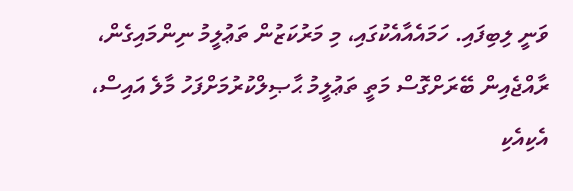ވަނީ ލިބިފައި. ހަމައެއާއެކުގައި، މި މަރުކަޒުން ތަޢުލީމު ނިންމައިގެން، ރާއްޖެއިން ބޭރަށްގޮސް މަތީ ތަޢުލީމު ޙާޞިލްކުރުމަށްފަހު މާލެ އައިސް، އެކިއެކި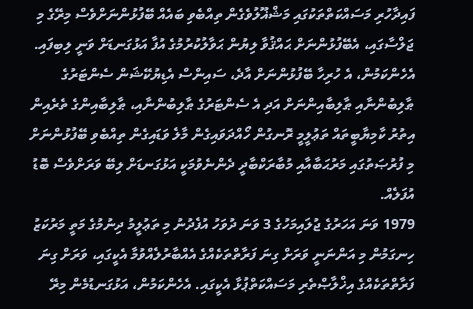ފައިދާހުރި މަސައްކަތްތަކުގައި މަޝްޣޫލުވެގެން ތިއްބެވި ބައެއް ބޭފުޅުންނަށްވެސް މިރޭގެ މި ޖަލްސާގައި، އެބޭފުޅުންނަށް ޙައްޤުވާ ލިޔުން ޙަވާލުކުރުމުގެ އުފާ އަޅުގަނޑަށް ވަނީ ލިބިފައި. އެހެންކަމުން، އެ ހުރިހާ ބޭފުޅުންނަށް އާދެ، ސައިންސް އެޑިޔުކޭޝަން ސެންޓަރުގެ ޠާލިބުންނާއި ޠާލިބާއިންނަށް އަދި އެ ސެންޓަރުގެ ޠާލިބުންނާއި، ޠާލިބާއިންގެ ތެރެއިން އިތުރު ކާމިޔާބީތައް ތަޢުލީމީ ރޮނގުން ހޯއްދަވައިގެން މާލެ ވަޑައިގެން ތިއްބެވި ބޭފުޅުންނަށް މި ފުރުޞަތުގައި މަރުޙަބާއާއި މުބާރަކްބާދީ ދެންނެވުމަކީ އަޅުގަނޑަށް ލިބޭ ވަރަށްވެސް ބޮޑު އުފަލެއް.
1979 ވަނަ އަހަރުގެ ޖުލައިމަހުގެ 3 ވަނަ ދުވަހު އުފެދުނު މި ތަޢުލީމު ދިނުމުގެ މަތީ މަރުކަޒު ހިނގަމުން މި އަންނަނީ ވަރަށް ގިނަ ފަރާތްތަކެއްގެ އެއްބާރުލެއްވުމާ އެކީގައި، ވަރަށް ގިނަ ފަރާތްތަކެއްގެ އިޚްލާޞްތެރި މަސައްކަތްޕުޅާ އެކީގައި. އެހެންކަމުން، އަޅުގަނޑުމެން މިރޭ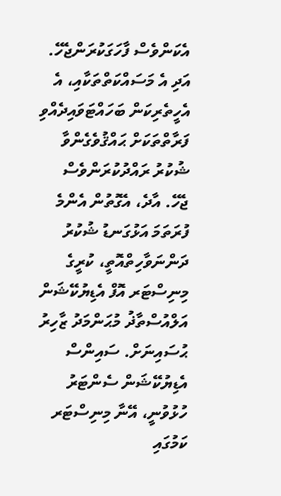އެކަންވެސް ފާހަގަކުރަންޖެހޭ. އަދި އެ މަސައްކަތްތަކާއި، އެ އެހީތެރިކަން ބަހައްޓަވައިދެއްވި ފަރާތްތަކަށް ޙައްޤުވެގެންވާ ޝުކުރު ރައްދުކުރަންވެސް ޖެހޭ. އާދެ، އެގޮތުން އެންމެ ފުރަތަމަ އަޅުގަނޑު ޝުކުރު ދަންނަވާހިތްއޮތީ، ކުރީގެ މިނިސްޓަރ އޮފް އެޑިޔުކޭޝަން އަލްއުސްތާޛު މުޙަންމަދު ޒާހިރު ޙުސައިނަށް. ސައިންސް އެޑިޔުކޭޝަން ސެންޓަރު ހުޅުވުނީ، އޭނާ މިނިސްޓަރ ކަމުގައި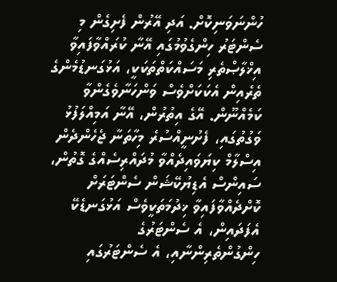ހުންނަވަނިކޮށް. އަދި އޭރުން ފެށިގެން މި ސެންޓަރު ހިންގެވުމުގައި އޭނާ ކުރައްވާފައިވާ އިޚްލާޞްތެރި މަސައްކަތްތަކަކީ، އަޅުގަނޑުމެންގެ ތެރެއިން އެކަކަށްވެސް ވަންހަނާވެގެންވާ ކަމެއްނޫން. އޭގެ އިތުރުން، އޭނާ އަމިއްލަފުޅު ވަގުތުގައި، ފެށުނީއްސުރެ މިހާތަނާ ޖެހެންދެން އިސްލާމް ކިޔަވައިދެއްވާ މުދައްރިސެއްގެ ގޮތުން، ސައިންސް އެޑިޔުކޭޝަން ސެންޓަރަށް ކޮށްދެއްވާފައިވާ ޚިދުމަތަކީވެސް އަޅުގަނޑެކޭ އެފަދައިން، އެ ސެންޓަރުގެ ހިންގުންތެރިންނާއި، އެ ސެންޓަރުގައި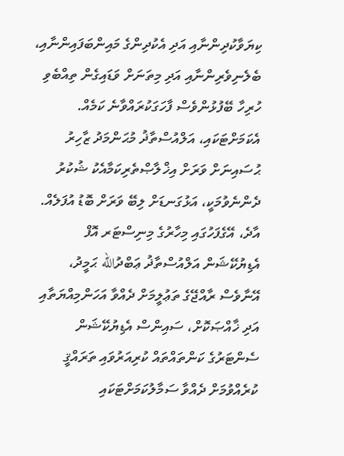ކިޔަވާކުދިންނާއި އަދި އެކުދިންގެ މައިންބަފައިންނާއި، ބެލެނިވެރިންނާއި އަދި މިތަނަށް ވަޑައިގެން ތިއްބެވި ހުރިހާ ބޭފުޅުންވެސް ފާހަގަކުރައްވާނެ ކަމެއް. އެކަމަށްޓަކައި، އަލްއުސްތާޛު މުޙަންމަދު ޒާހިރު ޙުސައިނަށް ވަރަށް އިޚްލާޞްތެރިކަމާއެކު ޝުކުރު ދެންނެވުމަކީ، އަޅުގަނޑަށް ލިބޭ ވަރަށް ބޮޑު އުފަލެއް.
އާދެ، އޭގެފަހުގައި މިހާރުގެ މިނިސްޓަރ އޮފް އެޑިޔުކޭޝަން އަލްއުސްތާޛު ޢަބްދުالله ޙަމީދު، އޭނާވެސް ރާއްޖޭގެ ތަޢުލީމަށް ދެއްވާ އަހަންމިއްޔަތާއި އަދި ޚާއްޞަކޮށް، ސައިންސް އެޑިޔުކޭޝަން ސެންޓަރުގެ ކަންތައްތައް ކުރިއަރުވައި ތަރައްޤީ ކުރެއްވުމަށް ދެއްވާ ސަމާލުކަމަށްޓަކައި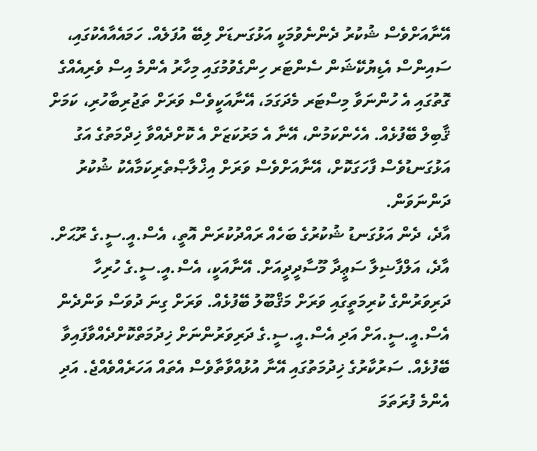އޭނާއަށްވެސް ޝުކުރު ދެންނެވުމަކީ އަޅުގަނޑަށް ލިބޭ އުފަލެއް. ހަމައެއާއެކުގައި، ސައިންސް އެޑިޔުކޭޝަން ސެންޓަރ ހިންގެވުމުގައި މިހާރު އެންމެ އިސް ވެރިއެއްގެ ގޮތުގައި އެ ހުންނަވާ މިސްޓަރ މެދަގަމަ، އޭނާއަކީވެސް ވަރަށް ތަޖުރިބާހުރި، ކަމަށް ޤާބިލް ބޭފުޅެއް. އެހެންކަމުން، އޭނާ އެ މަރުކަޒަށް އެ ކޮށްދެއްވާ ޚިދްމަތުގެ އަގު އަޅުގަނޑުވެސް ފާހަގަކޮށް، އޭނާއަށްވެސް ވަރަށް އިޚްލާޞްތެރިކަމާއެކު ޝުކުރު ދަންނަވަން.
އާދެ، ދެން އަޅުގަނޑު ޝުކުރުގެ ބަހެއް ރައްދުކުރަން އޮތީ، އެސް.އީ.ސީ.ގެ ރޫޙަށް. އާދެ، އަލްފާޟިލާ ސަޢީދާ މޫސާދީދީއަށް. އޭނާއަކީ، އެސް.އީ.ސީ.ގެ ހުރިހާ ދަރިވަރުންގެ ކުރިމަތީގައި ވަރަށް މަޤްބޫލު ބޭފުޅެއް. ވަރަށް ގިނަ ދުވަސް ވަންދެން އެސް.އީ.ސީ.އަށް އަދި އެސް.އީ.ސީ.ގެ ދަރިވަރުންނަށް ޚިދުމަތްކޮށްދެއްވާފައިވާ ބޭފުޅެއް. ސަރުކާރުގެ ޚިދުމަތުގައި އޭނާ އުޅުއްވާތާވެސް އެތައް އަހަރެއްވެއްޖެ. އަދި އެންމެ ފުރަތަމަ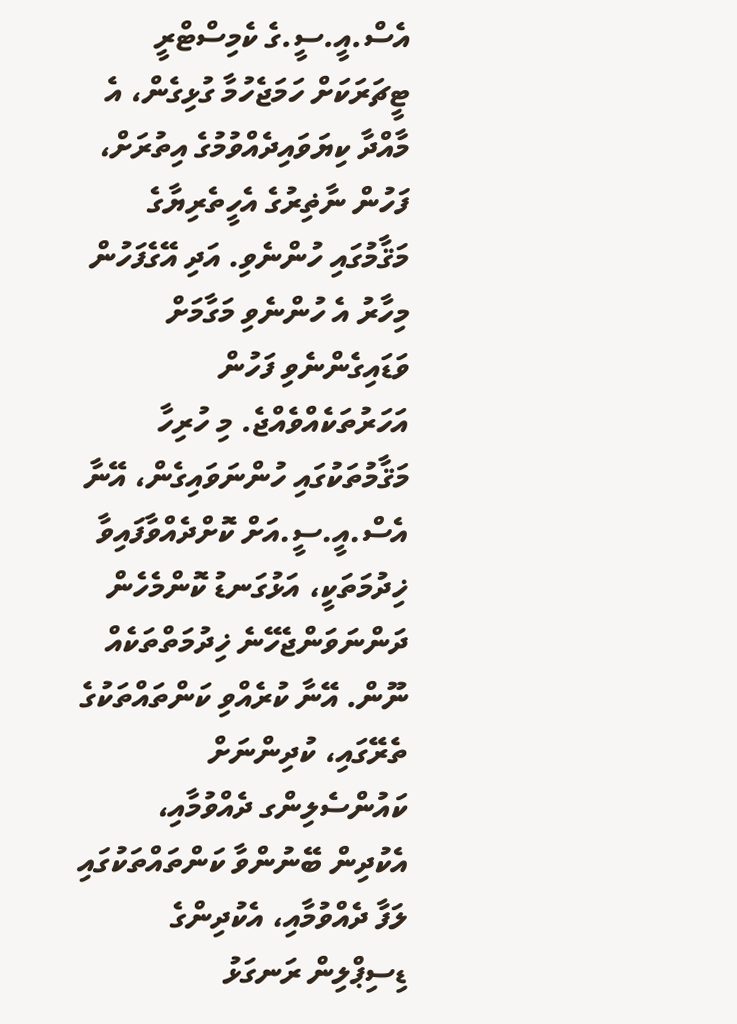އެސް.އީ.ސީ.ގެ ކެމިސްޓްރީ ޓީޗަރަކަށް ހަމަޖެހުމާ ގުޅިގެން، އެ މާއްދާ ކިޔަވައިދެއްވުމުގެ އިތުރަށް، ފަހުން ނާޡިރުގެ އެހީތެރިޔާގެ މަޤާމުގައި ހުންނެވި. އަދި އޭގެފަހުން މިހާރު އެ ހުންނެވި މަގާމަށް ވަޑައިގެންނެވި ފަހުން އަހަރުތަކެއްވެއްޖެ. މި ހުރިހާ މަޤާމުތަކުގައި ހުންނަވައިގެން، އޭނާ އެސް.އީ.ސީ.އަށް ކޮށްދެއްވާފައިވާ ޚިދުމަތަކީ، އަޅުގަނޑު ކޮންމެހެން ދަންނަވަންޖެހޭނެ ޚިދުމަތްތަކެއް ނޫން. އޭނާ ކުރެއްވި ކަންތައްތަކުގެ ތެރޭގައި، ކުދިންނަށް ކައުންސެލިންގ ދެއްވުމާއި، އެކުދިން ބޭނުންވާ ކަންތައްތަކުގައި ލަފާ ދެއްވުމާއި، އެކުދިންގެ ޑިސިޕްލިން ރަނގަޅު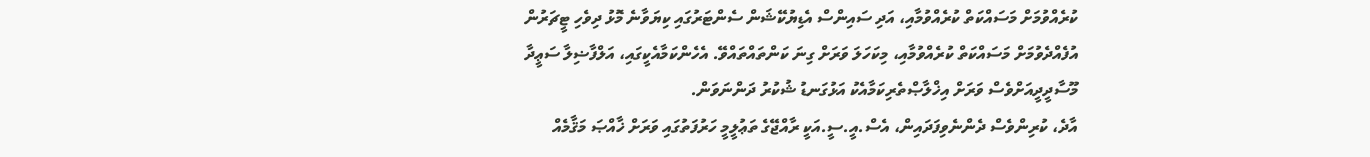ކުރެއްވުމަށް މަސައްކަތް ކުރެއްވުމާއި، އަދި ސައިންސް އެޑިޔުކޭޝަން ސެންޓަރުގައި ކިޔަވާނެ މޮޅު ދިވެހި ޓީޗަރުން އުފެއްދެވުމަށް މަސައްކަތް ކުރެއްވުމާއި، މިކަހަލަ ވަރަށް ގިނަ ކަންތައްތައްވޭ. އެހެންކަމާއެކީގައި، އަލްފާޟިލާ ސަޢީދާ މޫސާދީދީއަށްވެސް ވަރަށް އިޚްލާޞްތެރިކަމާއެކު އަޅުގަނޑު ޝުކުރު ދަންނަވަން.
އާދެ، ކުރިންވެސް ދެންނެވިފަދައިން، އެސް.އީ.ސީ.އަކީ ރާއްޖޭގެ ތަޢުލީމީ ހަރުފަތުގައި ވަރަށް ޚާއްޞަ މަޤާމެއް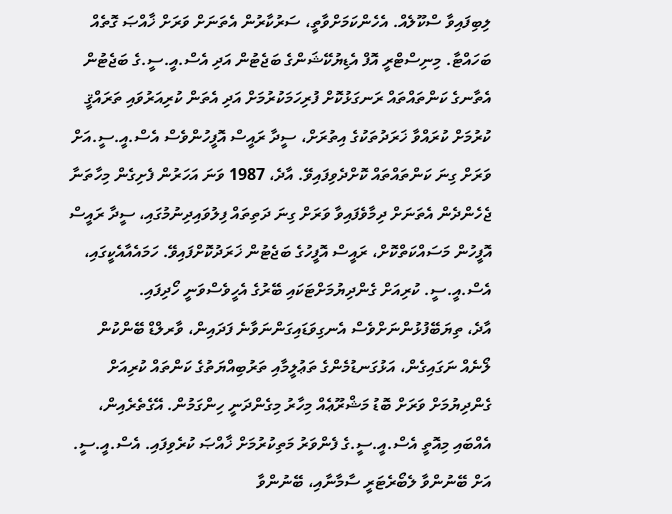ލިބިފައިވާ ސްކޫލެއް. އެހެންކަމަށްވާތީ، ސަރުކާރުން އެތަނަށް ވަރަށް ޚާއްޞަ ގޮތެއް ބަހައްޓާ. މިނިސްޓްރީ އޮފް އެޑިޔުކޭޝަންގެ ބަޖެޓުން އަދި އެސް.އީ.ސީ.ގެ ބަޖެޓުން އެތާނގެ ކަންތައްތައް ރަނގަޅުކޮށް ފުރިހަމަކުރުމަށް އަދި އެތަން ކުރިއަރުވައި ތަރައްޤީ ކުރުމަށް ކުރައްވާ ޚަރަދުތަކުގެ އިތުރަށް، ސީދާ ރައީސް އޮފީހުންވެސް އެސް.އީ.ސީ.އަށް ވަރަށް ގިނަ ކަންތައްތައް ކޮށްދެވިފައިވޭ. އާދެ، 1987 ވަނަ އަހަރުން ފެށިގެން މިހާތަނާ ޖެހެންދެން އެތަނަށް ދިމާވެފައިވާ ވަރަށް ގިނަ ދަތިތައް ފިލުވައިދިނުމުގައި، ސީދާ ރައީސް އޮފީހުން މަސައްކަތްކޮށް، ރައީސް އޮފީހުގެ ބަޖެޓުން ޚަރަދުކޮށްފައިވޭ. ހަމައެއާއެކީގައި، އެސް.އީ.ސީ. ކުރިއަށް ގެންދިޔުމަށްޓަކައި ބޭރުގެ އެހީވެސްވަނީ ހޯދިފައި.
އާދެ، ތިޔަބޭފުޅުންނަށްވެސް އެނގިވަޑައިގަންނަވާނެ ފަދައިން، ވާރލްޑް ބޭންކުން ލޯނެއް ނަގައިގެން، އަޅުގަނޑުމެންގެ ތަޢުލީމާއި ތަރުބިއްޔަތުގެ ކަންތައް ކުރިއަށް ގެންދިޔުމަށް ވަރަށް ބޮޑު މަޝްރޫޢެއް މިހާރު މިގެންދަނީ ހިންގަމުން. އޭގެތެރެއިން، އެއްބައި މިއޮތީ އެސް.އީ.ސީ.ގެ ފެންވަރު މަތިކުރުމަށް ޚާއްޞަ ކުރެވިފައި. އެސް.އީ.ސީ. އަށް ބޭނުންވާ ލެބޯރެޓަރީ ސާމާނާއި، ބޭނުންވާ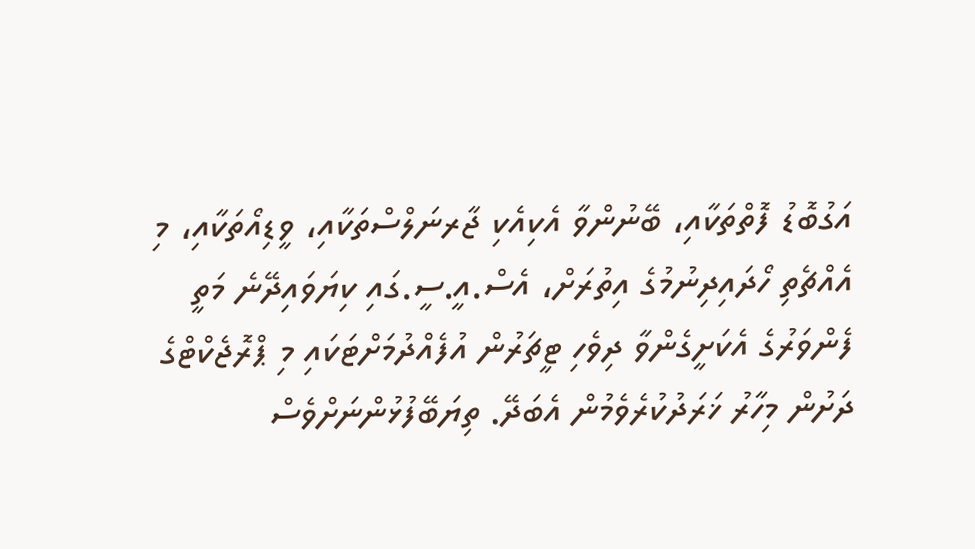އަގުބޮޑު ފޮތްތަކާއި، ބޭނުންވާ އެކިއެކި ޖާރނަލްސްތަކާއި، ވީޑިއޯތަކާއި، މި އެއްޗެތި ހޯދައިދިނުމުގެ އިތުރަށް، އެސް.އީ.ސީ.ގައި ކިޔަވައިދޭނެ މަތީ ފެންވަރުގެ އެކަށީގެންވާ ދިވެހި ޓީޗަރުން އުފެއްދުމަށްޓަކައި މި ޕްރޮޖެކްޓްގެ ދަށުން މިހާރު ޚަރަދުކުރެވެމުން އެބަދޭ. ތިޔަބޭފުޅުންނަށްވެސް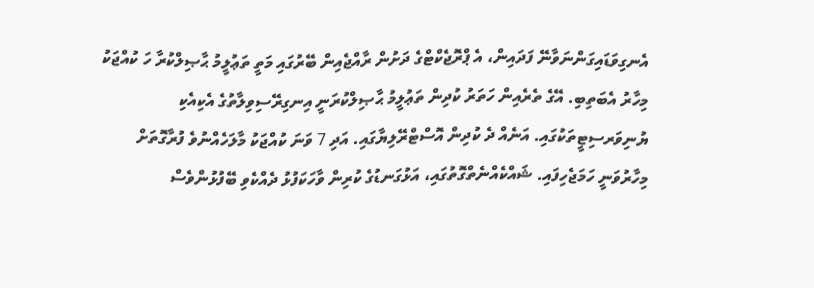އެނގިވަޑައިގަންނަވާނޭ ފަދައިން، އެ ޕްރޮޖެކްޓްގެ ދަށުން ރާއްޖެއިން ބޭރުގައި މަތީ ތަޢުލީމު ޙާޞިލްކުރާ ހަ ކުއްޖަކު މިހާރު އެބަތިބި. އޭގެ ތެރެއިން ހަތަރު ކުދިން ތަޢުލީމު ޙާޞިލްކުރަނީ އިނގިރޭސިވިލާތުގެ އެކިއެކި ޔުނިވަރސިޓީތަކުގައި. އަނެއް ދެ ކުދިން އޮސްޓްރޭލިޔާގައި. އަދި 7 ވަނަ ކުއްޖަކު މާލަހެއްނުވެ ފުރާގޮތަށް މިހާރުވަނީ ހަމަޖެހިފައި. ޝައްކެއްނެތްގޮތުގައި، އަޅުގަނޑުގެ ކުރިން ވާހަކަފުޅު ދެއްކެވި ބޭފުޅުންވެސް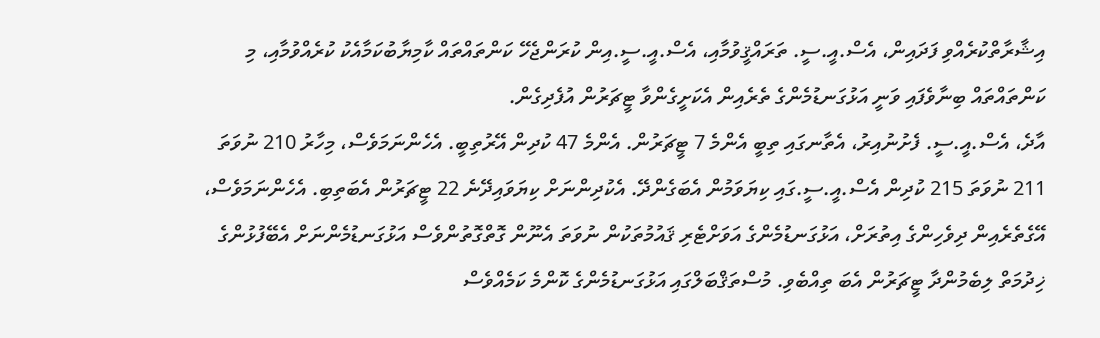އިޝާރާތްކުރެއްވި ފަދައިން، އެސް.އީ.ސީ. ތަރައްޤީވުމާއި، އެސް.އީ.ސީ.އިން ކުރަންޖެހޭ ކަންތައްތައް ކާމިޔާބުކަމާއެކު ކުރެއްވުމާއި، މި ކަންތައްތައް ބިނާވެފައި ވަނީ އަޅުގަނޑުމެންގެ ތެރެއިން އެކަށީގެންވާ ޓީޗަރުން އުފެދިގެން.
އާދެ، އެސް.އީ.ސީ. ފެށުނުއިރު، އެތާނގައި ތިބީ އެންމެ 7 ޓީޗަރުން. އެންމެ 47 ކުދިން އޭރުތިބީ. އެހެންނަމަވެސް، މިހާރު 210 ނުވަތަ 211 ނުވަތަ 215 ކުދިން އެސް.އީ.ސީ.ގައި ކިޔަވަމުން އެބަގެންދޭ. އެކުދިންނަށް ކިޔަވައިދޭނެ 22 ޓީޗަރުން އެބަތިބި. އެހެންނަމަވެސް، އޭގެތެރެއިން ދިވެހިންގެ އިތުރަށް، އަޅުގަނޑުމެންގެ އަވަށްޓެރި ޤައުމުތަކުން ނުވަތަ އެނޫން ގޮތްގޮތުންވެސް އަޅުގަނޑުމެންނަށް އެބޭފުޅުންގެ ޚިދުމަތް ލިބެމުންދާ ޓީޗަރުން އެބަ ތިއްބެވި. މުސްތަޤްބަލްގައި އަޅުގަނޑުމެންގެ ކޮންމެ ކަމެއްވެސް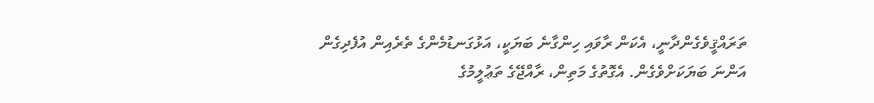ތަރައްޤީވެގެންދާނީ، އެކަން ރާވައި ހިންގާނެ ބަޔަކީ، އަޅުގަނޑުމެންގެ ތެރެއިން އުފެދިގެން އަންނަ ބަޔަކަށްވެގެން. އެގޮތުގެ މަތިން، ރާއްޖޭގެ ތަޢުލީމުގެ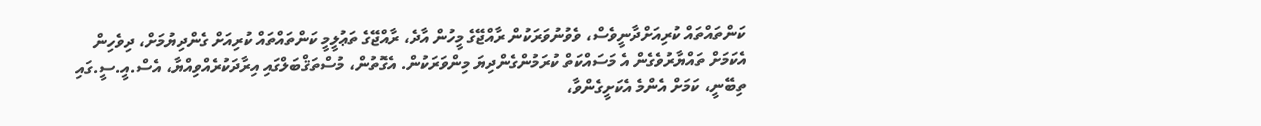ކަންތައްތައް ކުރިއަށްދާނީވެސް، ވެވުނުވަރަކުން ރާއްޖޭގެ މީހުން އާދެ، ރާއްޖޭގެ ތަޢުލީމީ ކަންތައްތައް ކުރިއަށް ގެންދިޔުމަށް، ދިވެހިން އެކަމަށް ތައްޔާރުވެގެން އެ މަސައްކަތް ކުރަމުންގެންދިޔަ މިންވަރަކުން. އެގޮތުން، މުސްތަޤްބަލްގައި އިރާދަކުރެއްވިއްޔާ، އެސް.އީ.ސީ.ގައި ތިބޭނީ، ކަމަށް އެންމެ އެކަށީގެންވާ،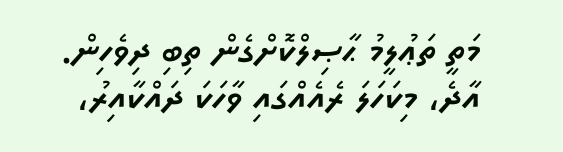މަތީ ތަޢުލީމު ޙާޞިލްކޮށްގެން ތިބި ދިވެހިން.
އާދެ، މިކަހަލަ ރެއެއްގައި ވާހަކަ ދައްކާއިރު،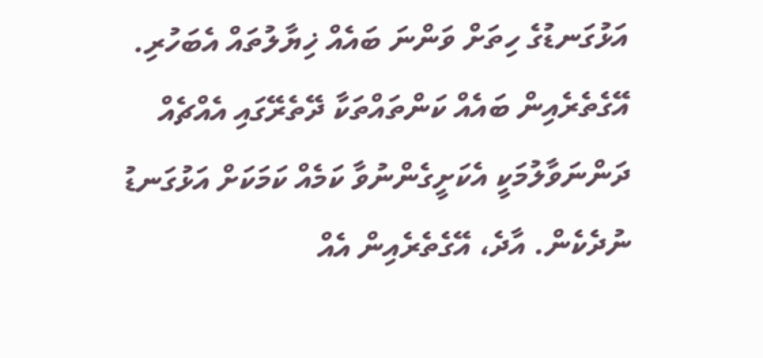އަޅުގަނޑުގެ ހިތަށް ވަންނަ ބައެއް ޚިޔާލުތައް އެބަހުރި. އޭގެތެރެއިން ބައެއް ކަންތައްތަކާ ދޭތެރޭގައި އެއްޗެއް ދަންނަވާލުމަކީ އެކަށީގެންނުވާ ކަމެއް ކަމަކަށް އަޅުގަނޑު ނުދެކެން. އާދެ، އޭގެތެރެއިން އެއް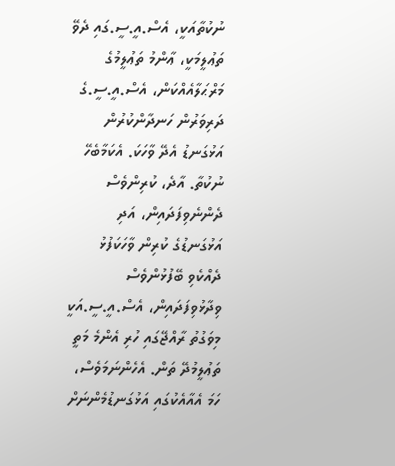ނުކުތާއަކީ، އެސް.އީ.ސީ.ގައި ދެވޭ ތަޢުލީމަކީ، ޢާންމު ތަޢުލީމުގެ މަރްޙަލާއެއްކަން، އެސް.އީ.ސީ.ގެ ދަރިވަރުން ހަނދާންކުރުން އަޅުގަނޑު އެދޭ ވާހަކަ. އެކަމާބެހޭ ނުކުތާ. އާދެ، ކުރިންވެސް ދެންނެވިފަދައިން، އަދި އަޅުގަނޑުގެ ކުރިން ވާހަކަފުޅު ދެއްކެވި ބޭފުޅުންވެސް ވިދާޅުވިފަދައިން، އެސް.އީ.ސީ.އަކީ މިވަގުތު ރާއްޖޭގައި ހުރި އެންމެ މަތީ ތަޢުލީމުދޭ ތަން. އެހެންނަމަވެސް، ހަމަ އެއާއެކުގައި އަޅުގަނޑުމެންނަށް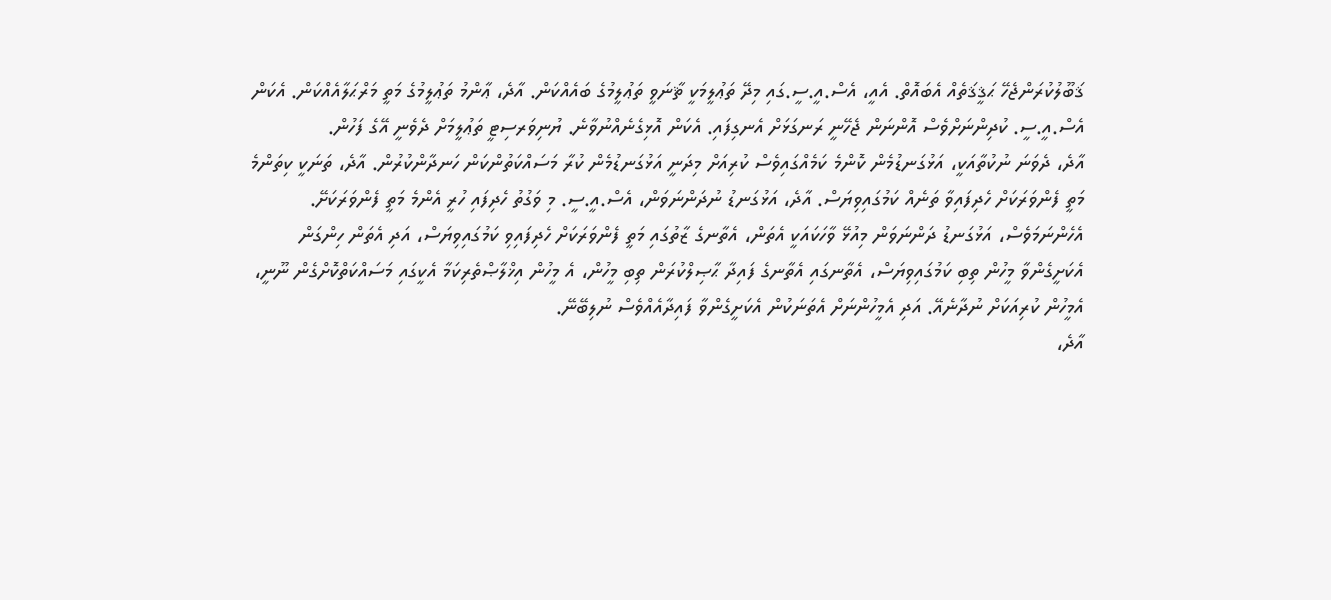ޤަބޫލުކުރަންޖެހޭ ޙަޤީޤަތެއް އެބައޮތް. އެއީ، އެސް.އީ.ސީ.ގައި މިދޭ ތަޢުލީމަކީ ޘާނަވީ ތަޢުލީމުގެ ބައެއްކަން. އާދެ، ޢާންމު ތަޢުލީމުގެ މަތީ މަރްޙަލާއެއްކަން. އެކަން އެސް.އީ.ސީ. ކުދިންނަށްވެސް އޮންނަން ޖެހޭނީ ރަނގަޅަށް އެނގިފައި. އެކަން އޮޅިގެނެއްނުވާނެ. ޔުނިވަރސިޓީ ތަޢުލީމަށް ދެވެނީ އޭގެ ފަހުން.
އާދެ، ދެވަނަ ނުކުތާއަކީ، އަޅުގަނޑުމެން ކޮންމެ ކަމެއްގައިވެސް ކުރިއަށް މިދަނީ އަޅުގަނޑުމެން ކުރާ މަސައްކަތުންކަން ހަނދާންކުރުން. އާދެ، ތަނަކީ ކިތަންމެ މަތީ ފެންވަރަކަށް ހެދިފައިވާ ތަނެއް ކަމުގައިވިޔަސް. އާދެ، އަޅުގަނޑު ނުދަންނަވަން، އެސް.އީ.ސީ. މި ވަގުތު ހެދިފައި ހުރީ އެންމެ މަތީ ފެންވަރަކަށޭ. އެހެންނަމަވެސް، އަޅުގަނޑު ދަންނަވަން މިއުޅޭ ވާހަކައަކީ އެތަން، އެތާނގެ ޒާތުގައި މަތީ ފެންވަރަކަށް ހެދިފައިވި ކަމުގައިވިޔަސް، އަދި އެތަން ހިންގަން އެކަށީގެންވާ މީހުން ތިބި ކަމުގައިވިޔަސް، އެތާނގައި އެތާނގެ ފައިދާ ޙާޞިލްކުރަން ތިބި މީހުން، އެ މީހުން އިޚްލާޞްތެރިކަމާ އެކީގައި މަސައްކަތްކޮށްގެން ނޫނީ، އެމީހުން ކުރިއަކަށް ނުދާނެއޭ. އަދި އެމީހުންނަށް އެތަނަކުން އެކަށީގެންވާ ފައިދާއެއްވެސް ނުލިބޭނޭ.
އާދެ،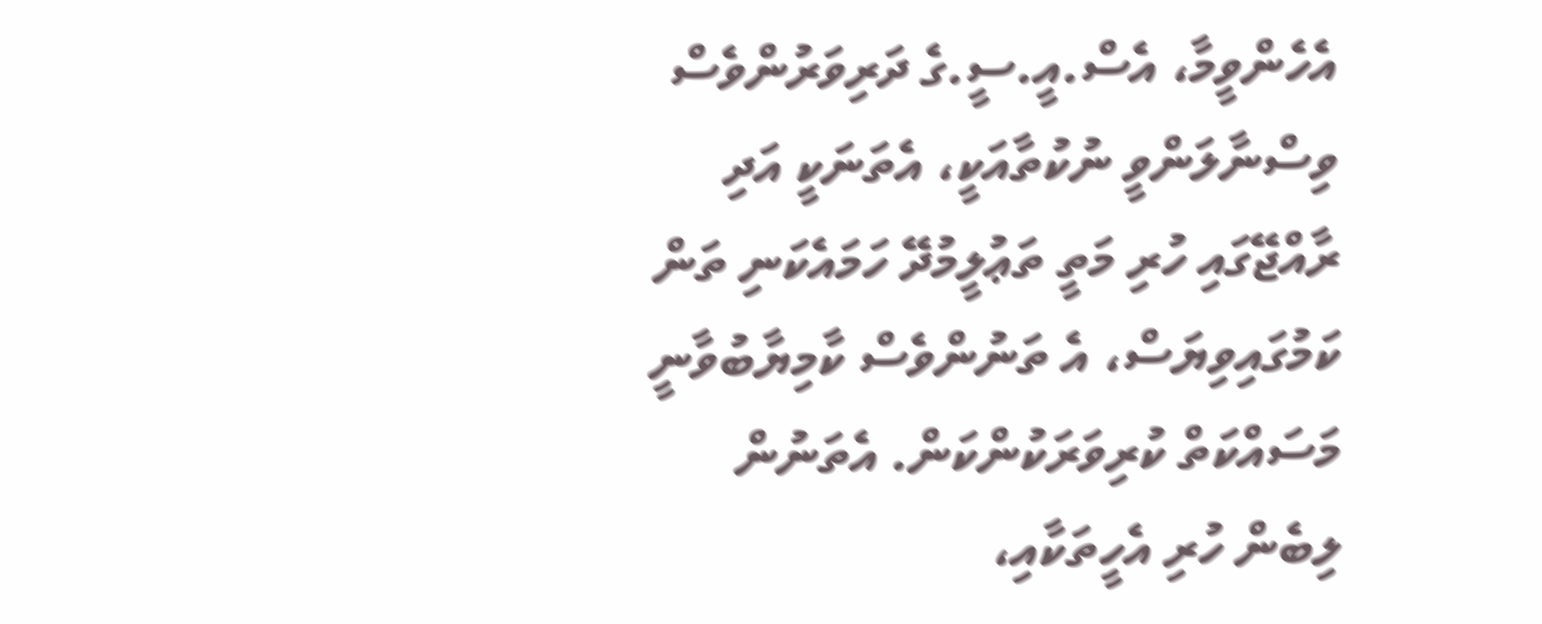އެހެންވީމާ، އެސް.އީ.ސީ.ގެ ދަރިވަރުންވެސް ވިސްނާލަންވީ ނުކުތާއަކީ، އެތަނަކީ އަދި ރާއްޖޭގައި ހުރި މަތީ ތަޢުލީމުދޭ ހަމައެކަނި ތަން ކަމުގައިވިޔަސް، އެ ތަނުންވެސް ކާމިޔާބުވާނީ މަސައްކަތް ކުރިވަރަކުންކަން. އެތަނުން ލިބެން ހުރި އެހީތަކާއި،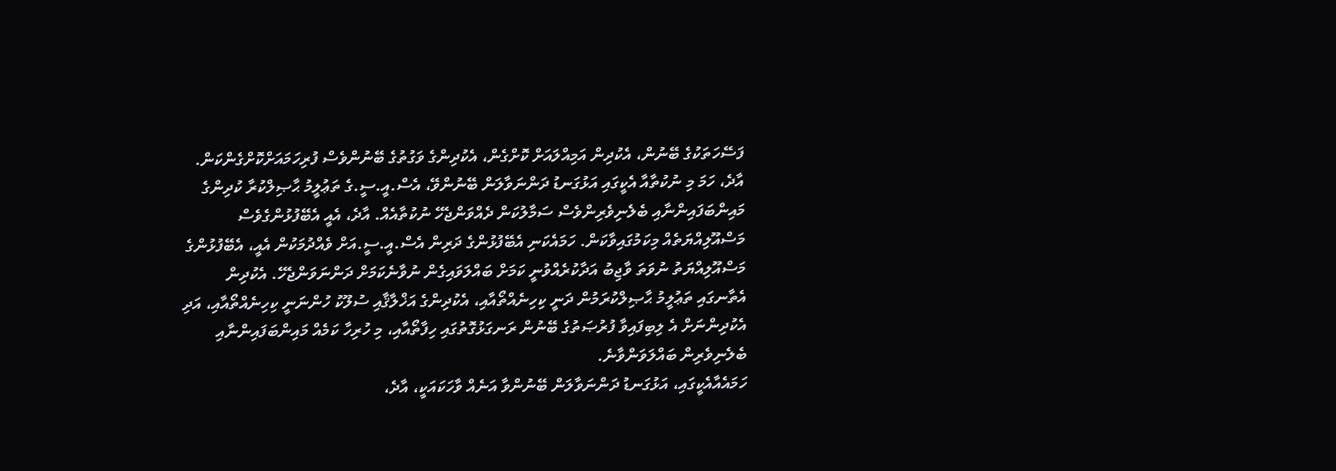ފަސޭހަތަކުގެ ބޭނުން، އެކުދިން އަމިއްލައަށް ކޮށްގެން، އެކުދިންގެ ވަގުތުގެ ބޭނުންވެސް ފުރިހަމައަށްކޮށްގެންކަން.
އާދެ، ހަމަ މި ނުކުތާއާ އެކީގައި އަޅުގަނޑު ދަންނަވާލަން ބޭނުންވޭ، އެސް.އީ.ސީ.ގެ ތަޢުލީމު ޙާޞިލްކުރާ ކުދިންގެ މައިންބަފައިންނާއި ބެލެނިވެރިންވެސް ސަމާލުކަން ދެއްވަންޖެހޭ ނުކުތާއެއް. އާދެ، އެއީ އެބޭފުޅުންގެވެސް މަސްއޫލިއްޔަތެއް މިކަމުގައިވާކަން. ހަމައެކަނި އެބޭފުޅުންގެ ދަރިން އެސް.އީ.ސީ.އަށް ވެއްދުމަކުން އެއީ، އެބޭފުޅުންގެ މަސްއޫލިއްޔަތު ނުވަތަ ވާޖިބު އަދާކުރެއްވުނީ ކަމަށް ބައްލަވައިގެން ނުވާނެކަމަށް ދަންނަވަންޖެހޭ. އެކުދިން އެތާނގައި ތަޢުލީމު ޙާޞިލްކުރަމުން ދަނީ ކިހިނެއްތޯއާއި، އެކުދިންގެ އަޚްލާޤާއި ސުލޫކު ހުންނަނީ ކިހިނެއްތޯއާއި، އަދި އެކުދިންނަށް އެ ލިބިފައިވާ ފުރުޞަތުގެ ބޭނުން ރަނގަޅުގޮތުގައި ހިފާތޯއާއި، މި ހުރިހާ ކަމެއް މައިންބަފައިންނާއި ބެލެނިވެރިން ބައްލަވަންވާނެ.
ހަމައެއާއެކީގައި، އަޅުގަނޑު ދަންނަވާލަން ބޭނުންވާ އަނެއް ވާހަކައަކީ، އާދެ،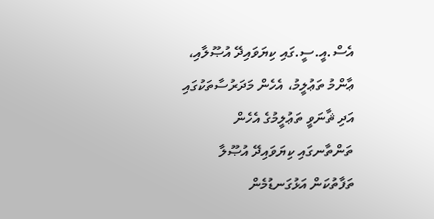އެސް.އީ.ސީ.ގައި ކިޔަވައިދޭ އުޞޫލާއި، ޢާންމު ތަޢުލީމު، އެހެން މަދަރުސާތަކުގައި އަދި ޘާނަވީ ތަޢުލީމުގެ އެހެން ތަންތާނގައި ކިޔަވައިދޭ އުޞޫލާ ތަފާތުކަން އަޅުގަނޑުމެން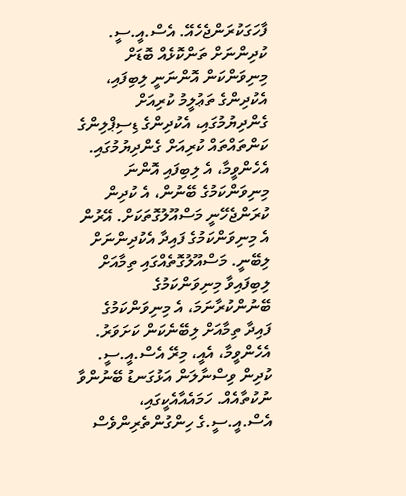ފާހަގަކުރަންޖެހެއޭ. އެސް.އީ.ސީ. ކުދިންނަށް ތަންކޮޅެއް ބޮޑަށް މިނިވަންކަން އޮންނަނީ ލިބިފައި، އެކުދިންގެ ތަޢުލީމު ކުރިއަށް ގެންދިޔުމުގައި، އެކުދިންގެ ޑިސިޕްލިންގެ ކަންތައްތައް ކުރިއަށް ގެންދިޔުމުގައި. އެހެންވީމާ، އެ ލިބިފައި އޮންނަ މިނިވަންކަމުގެ ބޭނުން، އެ ކުދިން ކުރަންޖެހޭނީ މަސްއޫލުގޮތަކަށް. އޭރުން އެ މިނިވަންކަމުގެ ފައިދާ އެކުދިންނަށް ލިބޭނީ. މަސްއޫލުގޮތެއްގައި ތިމާއަށް ލިބިފައިވާ މިނިވަންކަމުގެ ބޭނުންކުރާނަމަ، އެ މިނިވަންކަމުގެ ފައިދާ ތިމާއަށް ލިބޭނެކަން ކަށަވަރު.
އެހެންވީމާ، އެއީ، މިރޭ އެސް.އީ.ސީ. ކުދިން ވިސްނާލަން އަޅުގަނޑު ބޭނުންވާ ނުކުތާއެއް. ހަމައެއާއެކީގައި، އެސް.އީ.ސީ.ގެ ހިންގުންތެރިންވެސް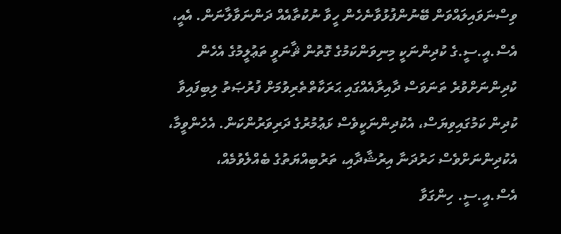ވިސްނަވައިލައްވަން ބޭނުންފުޅުވާނެހެން ހީވާ ނުކުތާއެއް ދަންނަވާލާނަން. އެއީ، އެސް.އީ.ސީ.ގެ ކުދިންނަކީ މިނިވަންކަމުގެ ގޮތުން ޘާނަވީ ތަޢުލީމުގެ އެހެން ކުދިންނަށްވުރެ ތަނަވަސް ދާއިރާއެއްގައި ޙަރަކާތްތެރިވުމަށް ފުރުޞަތު ލިބިފައިވާ ކުދިން ކަމުގައިވިޔަސް، އެކުދިންނަކީވެސް ޅަޢުމުރުގެ ދަރިވަރުންކަން. އެހެންވީމާ، އެކުދިންނަށްވެސް ހަރުދަނާ އިރުޝާދާއި، ތަރުބިއްޔަތުގެ ބެއްލެވުމެއް، އެސް.އީ.ސީ. ހިންގަވާ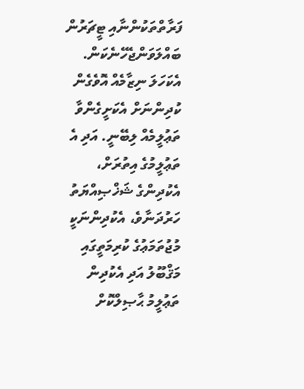ފަރާތްތަކުންނާއި ޓީޗަރުން ބައްލަވަންޖެހޭނެކަން. އެކަހަލަ ނިޒާމެއް އޮވެގެން ކުދިންނަށް އެކަށީގެންވާ ތަޢުލީމެއް ލިބޭނީ. އަދި އެ ތަޢުލީމުގެ އިތުރަށް، އެކުދިންގެ ޝަޚްޞިއްޔަތު ހަރުދަނާވެ، އެކުދިންނަކީ މުޖުތަމަޢުގެ ކުރިމަތީގައި މަޤްބޫލު އަދި އެކުދިން ތަޢުލީމު ޙާޞިލްކޮށް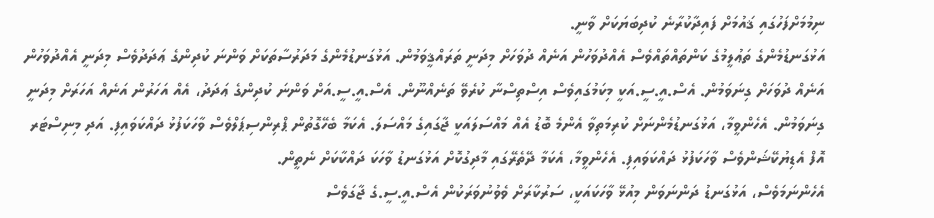ނިމުމަށްފަހުގައި ޤައުމަށް ފައިދާކުރާނެ ކުދިބަޔަކަށް ވާނީ.
އަޅުގަނޑުމެންގެ ތަޢުލީމުގެ ކަންތައްތައްވެސް އެއްދުވަހުން އަނެއް ދުވަހަށް މިދަނީ ތަރައްޤީވަމުން. އަޅުގަނޑުމެންގެ މަދަރުސާތަކަށް ވަންނަ ކުދިންގެ ޢަދަދުވެސް މިދަނީ އެއްދުވަހުން އަނެއް ދުވަހަށް ގިނަވަމުން. އެސް.އީ.ސީ.އަކީ މިކަމުގައިވެސް އިސްތިސްނާ ކުރެވޭ ތަނެއްނޫން. އެސް.އީ.ސީ.އަށް ވަންނަ ކުދިންގެ ޢަދަދު، އެއް އަހަރުން އަނެއް އަހަރަށް މިދަނީ ގިނަވަމުން. އެހެންވީމާ، އަޅުގަނޑުމެންނަށް ކުރިމަތިވާ އެންމެ ބޮޑު އެއް މައްސަލައަކީ ޖާގައިގެ މައްސަލަ. އެކަމާ ބެހޭގޮތުން ޕްރިންސިޕަލްވެސް ވާހަކަފުޅު ދައްކަވައިފި. އަދި މިނިސްޓަރ އޮފް އެޑިޔުކޭޝަންވެސް ވާހަކަފުޅު ދައްކަވައިފި. އެހެންވީމާ، އެކަމާ ދޭތެރޭގައި މާދިގުކޮށް އަޅުގަނޑު ވާހަކަ ދައްކާކަށް ނެތީން.
އެހެންނަމަވެސް، އަޅުގަނޑު ދަންނަވަން މިއުޅޭ ވާހަކައަކީ، ސަރުކާރަށް ވެވުނުވަރަކުން އެސް.އީ.ސީ.ގެ ޖާގަވެސް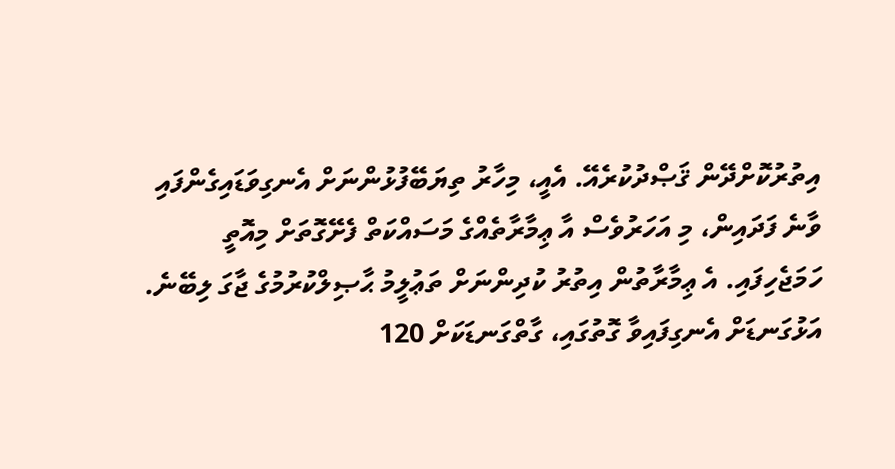އިތުރުކޮށްދޭން ޤަޞްދުކުރެއޭ. އެއީ، މިހާރު ތިޔަބޭފުޅުންނަށް އެނގިވަޑައިގެންފައި ވާނެ ފަދައިން، މި އަހަރުވެސް އާ ޢިމާރާތެއްގެ މަސައްކަތް ފެށޭގޮތަށް މިއޮތީ ހަމަޖެހިފައި. އެ ޢިމާރާތުން އިތުރު ކުދިންނަށް ތަޢުލީމު ޙާޞިލްކުރުމުގެ ޖާގަ ލިބޭނެ. އަޅުގަނޑަށް އެނގިފައިވާ ގޮތުގައި، ގާތްގަނޑަކަށް 120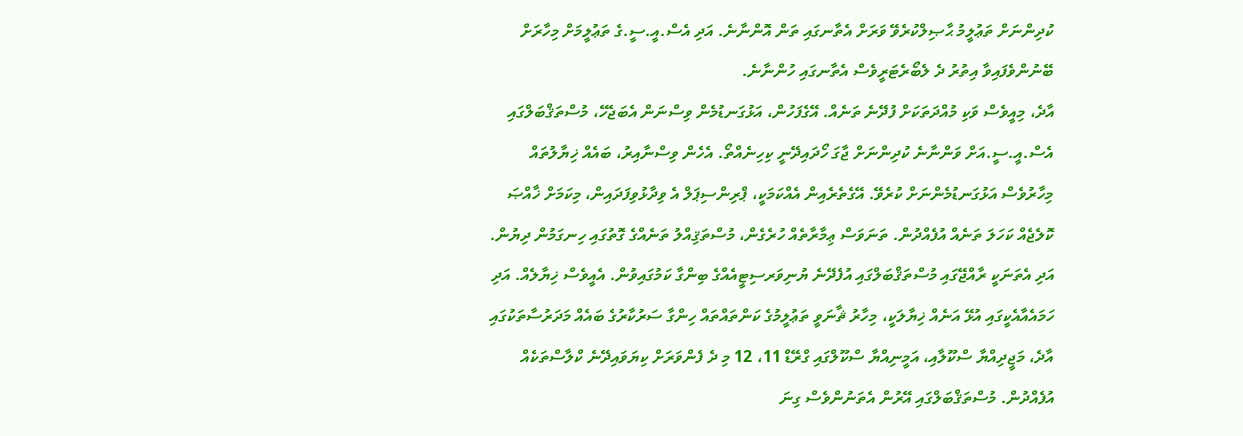ކުދިންނަށް ތަޢުލީމު ޙާޞިލްކުރެވޭ ވަރަށް އެތާނގައި ތަން އޮންނާނެ. އަދި އެސް.އީ.ސީ.ގެ ތަޢުލީމަށް މިހާރަށް ބޭނުންވެފައިވާ އިތުރު ދެ ލެބޯރެޓަރީވެސް އެތާނގައި ހުންނާނެ.
އާދެ، މިއީވެސް ވަކި މުއްދަތަކަށް ފުދޭނެ ތަނެއް. އޭގެފަހުން، އަޅުގަނޑުމެން ވިސްނަން އެބަޖެހޭ، މުސްތަޤްބަލްގައި އެސް.އީ.ސީ.އަށް ވަންނާނެ ކުދިންނަށް ޖާގަ ހޯދައިދޭނީ ކިހިނެއްތޯ. އެހެން ވިސްނާއިރު، ބައެއް ޚިޔާލުތައް މިހާރުވެސް އަޅުގަނޑުމެންނަށް ކުރެވޭ. އޭގެތެރެއިން އެއްކަމަކީ، ޕްރިންސިޕަލް އެ ވިދާޅުވިފަދައިން، މިކަމަށް ޚާއްޞަ ކޮލެޖެއް ކަހަލަ ތަނެއް އުފެއްދުން. ތަނަވަސް ޢިމާރާތެއް ހުރެގެން، މުސްތަޤިއްލު ތަނެއްގެ ގޮތުގައި ހިނގަމުން ދިޔުން. އަދި އެތަނަކީ ރާއްޖޭގައި މުސްތަޤްބަލްގައި އުފެދޭނެ ޔުނިވަރސިޓީއެއްގެ ބިންގާ ކަމުގައިވުން. އެއީވެސް ޚިޔާލެއް. އަދި ހަމައެއާއެކީގައި އުޅޭ އަނެއް ޚިޔާލަކީ، މިހާރު ޘާނަވީ ތަޢުލީމުގެ ކަންތައްތައް ހިންގާ ސަރުކާރުގެ ބައެއް މަދަރުސާތަކުގައި އާދެ، މަޖީދިއްޔާ ސްކޫލާއި، އަމީނިއްޔާ ސްކޫލްގައި ގްރޭޑް 11، 12 މި ދެ ފެންވަރަށް ކިޔަވައިދޭނެ ކްލާސްތަކެއް އުފެއްދުން. މުސްތަޤްބަލްގައި އޭރުން އެތަނުންވެސް ގިނަ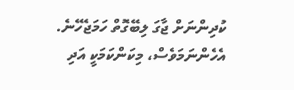ކުދިންނަށް ޖާގަ ލިބޭގޮތް ހަމަޖެހޭނެ. އެހެންނަމަވެސް، މިކަންކަމަކީ އަދި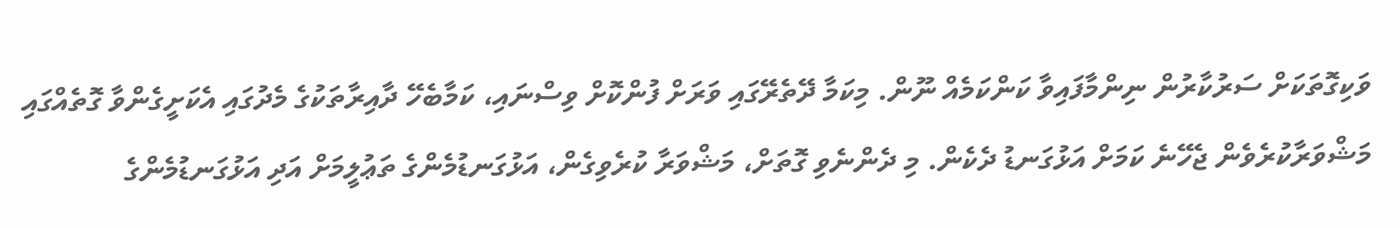ވަކިގޮތަކަށް ސަރުކާރުން ނިންމާފައިވާ ކަންކަމެއް ނޫން. މިކަމާ ދޭތެރޭގައި ވަރަށް ފުންކޮށް ވިސްނައި، ކަމާބެހޭ ދާއިރާތަކުގެ މެދުގައި އެކަށީގެންވާ ގޮތެއްގައި މަޝްވަރާކުރެވެން ޖެހޭނެ ކަމަށް އަޅުގަނޑު ދެކެން. މި ދެންނެވި ގޮތަށް، މަޝްވަރާ ކުރެވިގެން، އަޅުގަނޑުމެންގެ ތަޢުލީމަށް އަދި އަޅުގަނޑުމެންގެ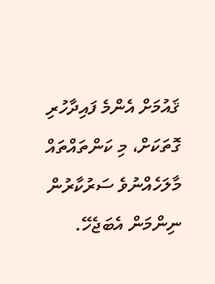ޤައުމަށް އެންމެ ފައިދާހުރި ގޮތަކަށް، މި ކަންތައްތައް މާލަހެއްނުވެ ސަރުކާރުން ނިންމަން އެބަޖެހޭ.